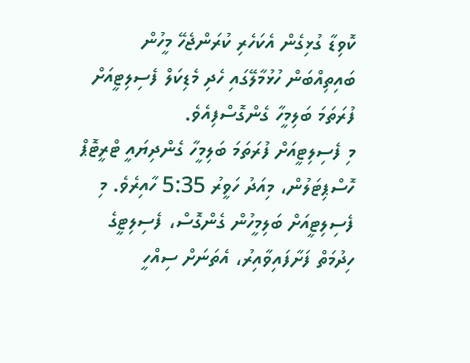ކޮވިޑާ ގުޅިގެން އެކަހެރި ކުރަންޖެހޭ މީހުން ބައިތިއްބަން ހުޅުމާލޭގައި ހެދި މެޑިކަލް ފެސިލިޓީއަށް ފުރަތަމަ ބަލިމީހާ ގެންގޮސްފިއެވެ.
މި ފެސިލިޓީއަށް ފުރަތަމަ ބަލިމީހާ ގެންދިޔައީ ޓްރީޓޮޕް ހޮސްޕިޓަލުން، މިއަދު ހަވީރު 5:35 ހާއިރެވެ. މި ފެސިލިޓީއަށް ބަލިމީހުން ގެންގޮސް، ފެސިލިޓީގެ ހިދުމަތް ފަށާފައިވާއިރު، އެތަނަށް ސިއްހީ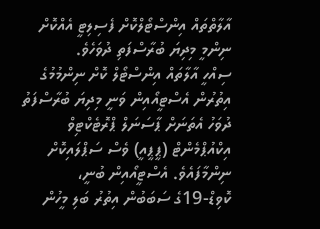އާލާތްތައް އިންސްޓޯލްކޮށް ފެސިލިޓީ އެއްކޮށް ނިންމީ މިދިޔަ ބުރާސްފަތި ދުވަހެވެ.
ސިއްހީ އާލާތައް އިންސްޓޯލް ކޮށް ނިންމުމުގެ އިތުރުން އެސްޓީއޯއިން ވަނީ މިދިޔަ ބުރާސްފަތު ދުވަހު އެތަނަށް ޕާސަނަލް ޕްރޮޓެކްޓިވް އިކްއުޕްމެންޓް (ޕީޕީއީ) ވެސް ސަޕްލައިކޮށް ނިންމާފައެވެ. އެސްޓީއޯއިން ބުނީ، ކޮވިޑް-19ގެ ސަބަބުން އިތުރު ބަލި މީހުން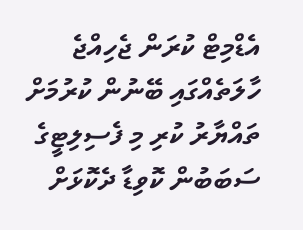އެޑްމިޓް ކުރަން ޖެހިއްޖެ ހާލަތެއްގައި ބޭނުން ކުރުމަށް ތައްޔާރު ކުރި މި ފެސިލިޓީގެ ސަބަބުން ކޮވިޑާ ދެކޮޅަށް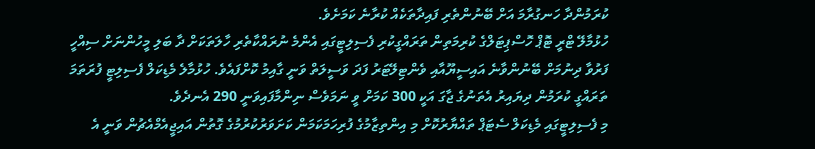ކުރަމުންދާ ހަނގުރާމަ އަށް ބޭނުންތެރި ފައިދާތަކެއް ކުރާނެ ކަމަށެވެ.
ހުޅުމާލޭ ޓްރީ ޓޮޕް ހޮސްޕިޓަލްގެ ކުރިމަތިން ތަރައްގީކުރި ފެސިލިޓީގައި އެންމެ ނުރައްކާތެރި ހާލަތަކަށް ދާ ބަލި މީހުންނަށް ސިއްހީ ފަރުވާ ދިނުމަށް ބޭނުންވާނެ އައިސީޔޫއާއި ވެންޓިލޭޓަރު ފަދަ ވަސީލަތް ވަނީ ގާއިމު ކޮށްފައެވެ. ހުޅުމާލެ މެޑިކަލް ފެސިލިޓީ ފުރަތަމަ ތަރައްގީ ކުރަމުން ދިޔައިރު އެތަނުގެ ޖާގަ އަކީ 300 ކަމަށް ވީ ނަމަވެސް ނިންމާފައިވަނީ 290 އެނދެވެ.
މި ފެސިލިޓީގައި މެޑިކަލް ސެޓަޕް ތައްޔާރުކޮށް މި އިންތިޒާމުގެ ފުރިހަމަކަމަން ކަށަވަރުކުރުމުގެ ގޮތުން އައިޖީއެމްއެޗުން ވަނީ އެ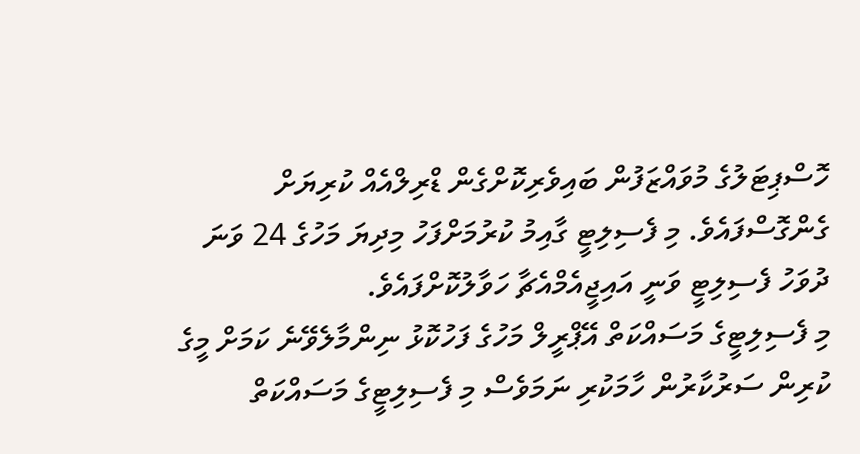ހޮސްޕިޓަލުގެ މުވައްޒަފުން ބައިވެރިކޮށްގެން ޑްރިލްއެއް ކުރިޔަށް ގެންގޮސްފައެވެ. މި ފެސިލިޓީ ގާއިމު ކުރުމަށްފަހު މިދިޔަ މަހުގެ 24 ވަނަ ދުވަހު ފެސިލިޓީ ވަނީ އައިޖީއެމްއެޗާ ހަވާލުކޮށްފައެވެ.
މި ފެސިލިޓީގެ މަސައްކަތް އޭޕްރީލް މަހުގެ ފަހުކޮޅު ނިންމާލެވޭނެ ކަމަށް މީގެ ކުރިން ސަރުކާރުން ހާމަކުރި ނަމަވެސް މި ފެސިލިޓީގެ މަސައްކަތް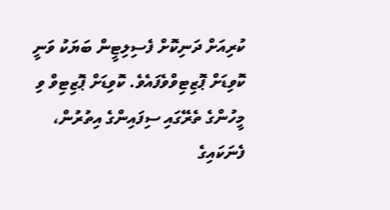ކުރިއަށް ދަނިކޮށް ފެސިލިޓީން ބަޔަކު ވަނީ ކޮވިޑަށް ޕޮޒިޓިވްވެފައެވެ. ކޮވިޑަށް ޕޮޒިޓިވް ވި މީހުންގެ ތެރޭގައި ސިފައިންގެ އިތުރުން، ފެނަކައިގެ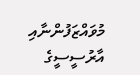މުވައްޒަފުންނާއި އާރުސީސީގެ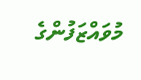މުވައްޒަފުންގެ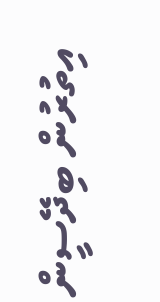އިތުރުން ބިދޭސީން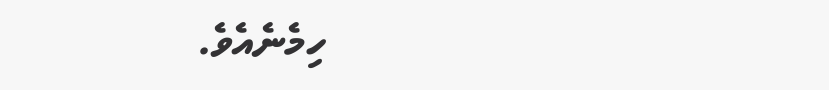ހިމެނެއެވެ.